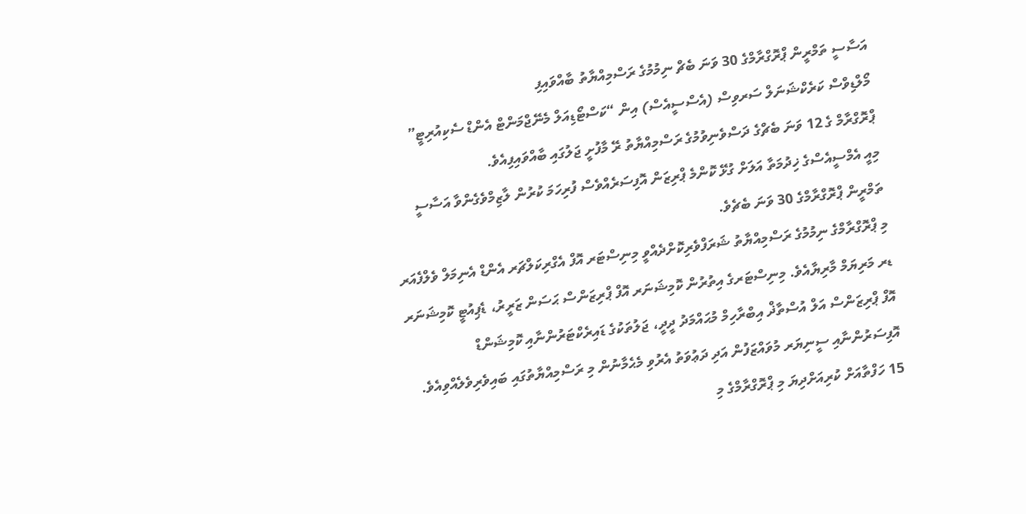އަސާސީ ތަމްރީން ޕްރޮގްރާމްގެ 30 ވަނަ ބެޗް ނިމުމުގެ ރަސްމިއްޔާތު ބާއްވައިފި
މޯލްޑިވްސް ކަރެކްޝަނަލް ސަރވިސް (އެސްސީއެސް) އިން “ކަސްޓޯޑިއަލް މެނޭޖްމަންޓް އެންޑް ސެކިއުރިޓީ” ޕްރޮގްރާމް ގެ 12 ވަނަ ބެޗްގެ ދަސްވެނިވުމުގެ ރަސްމިއްޔާތު ރޭ މާފުށީ ޖަލުގައި ބާއްވައިފިއެވެ.
މިއީ އެމްސީއެސްގެ ޚިދުމަތާ އަލަށް ގުޅޭ ކޮންމެ ޕްރިޒަން އޮފިސަރެއްވެސް ފުރިހަމަ ކުރުން ލާޒިމްވެގެންވާ އަސާސީ ތަމްރީން ޕްރޮގްރާމްގެ 30 ވަނަ ބެޗެވެ.
މި ޕްރޮގްރާމްގެ ނިމުމުގެ ރަސްމިއްޔާތު ޝަރަފްވެރިކޮށްދެއްވީ މިނިސްޓަރ އޮފް އެގްރިކަލްޗަރ އެންޑް އެނިމަލް ވެލްފެއަރ ޑރ މަރިޔަމް މާރިޔާއެވެ. މިނިސްޓަރގެ އިތުރުން ކޮމިޝަނަރ އޮފް ޕްރިޒަންސް ޙަސަން ޒަރީރު، ޑެޕިއުޓީ ކޮމިޝަނަރ އޮފް ޕްރިޒަންސް އަލް އުސްތާޛް އިބްރާހިމް މުޙައްމަދު ދީދީ، ޖަލުތަކުގެ ޑައިރެކްޓަރުންނާއި ކޮމިޝަންޑް އޮފިސަރުންނާއި ސީނިޔަރ މުވައްޒަފުން އަދި ދަޢުވަތު އެރުވި މެޙެމާނުން މި ރަސްމިއްޔާތުގައި ބައިވެރިވެލެއްވިއެވެ.
15 ހަފްތާއަށް ކުރިއަށްދިޔަ މި ޕްރޮގްރާމްގެ މި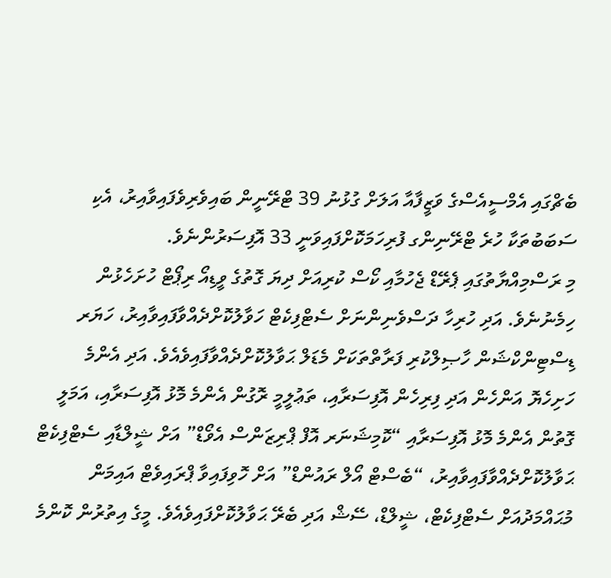ބެޗްގައި އެމްސީއެސްގެ ވަޒީފާއާ އަލަށް ގުޅުނު 39 ޓްރޭނީން ބައިވެރިވެފައިވާއިރު، އެކި ސަބަބުތަކާ ހުރެ ޓްރޭނިންގ ފުރިހަމަކޮށްފައިވަނީ 33 އޮފިސަރުންނެވެ.
މި ރަސްމިއްޔާތުގައި ޕެރޭޑް ޖެހުމާއި ކޯސް ކުރިއަށް ދިޔަ ގޮތުގެ ވީޑިއޯ ރިޕޯޓް ހުށަހެޅުން ހިމެނުނެވެ. އަދި ހުރިހާ ދަސްވެނިންނަށް ސެޓްފިކެޓް ހަވާލުކޮށްދެއްވާފައިވާއިރު، ހަޔަރ ޑިސްޓިންކްޝަން ހާޞިލްކުރި ފަރާތްތަކަށް މެޑަލް ޙަވާލުކޮށްދެއްވާފައިވެއެވެ. އަދި އެންމެ ހަށިހެޔޮ އަންހެން އަދި ފިރިހެން އޮފިސަރާއި، ތަޢުލީމީ ރޮގުން އެންމެ މޮޅު އޮފިސަރާއި، އަމަލީ ގޮތުން އެންމެ މޮޅު އޮފިސަރާއި “ކޮމިޝަނަރ އޮފް ޕްރިޒަންސް އެވޯޑް” އަށް ޝީލްޑާއި ސެޓްފިކެޓް ޙަވާލުކޮށްދެއްވާފައިވާއިރު، “ބެސްޓް އޯލް ރައުންޑް” އަށް ހޮވިފައިވާ ޕްރައިވެޓް އައިމަން މުޙައްމަދުއަށް ސެޓްފިކެޓް، ޝީލްޑް، ސޭޝް އަދި ބެރޭ ޙަވާލުކޮށްފައިވެއެވެ. މީގެ އިތުރުން ކޮންމެ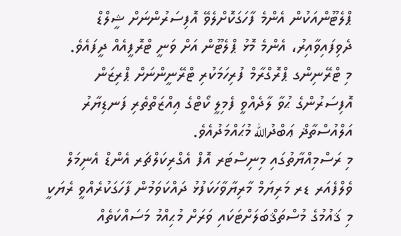ޕްލެޓޫންއަކުން އެންމެ ފާހަގަކޮށްލެވޭ އޮފިސަރުންނަށް ޝީލްޑް ދެވިފައިވާއިރު، އެންމެ މޮޅު ޕްލެޓޫން އަށް ވަނީ ޓްރޮފީއެއް ދީފައެވެ.
މި ޓްރޭނިންގ ޕްރޮގްރާމް ފުރިހަމަކުރި ޓްރޭނީންނަށް ޕްރިޒަން އޮފިސަރުންގެ ޙުވާ ލާދެއްވީ ފެމިލީ ކޯޓްގެ ޢިއްޒަތްތެރި ފަނޑިޔާރު އަލްއުސްތާޛް ޢަބްދުالله މުޙައްމަދުއެވެ.
މި ރަސްމިއްޔާތުގައި މިނިސްޓަރ އޮފް އެގްރިކަލްޗަރ އެންޑް އެނިމަލް ވެލްފެއަރ ޑރ މަރިޔަމް މާރިޔާވާހަކަފުޅު ދައްކަވަމުން ފާހަގަކުރެއްވީ ރެޔަކީ މި ޤައުމުގެ މުސްތަޤްބަލަށްޓަކައި ވަރަށް މުޙިއްމު މަސައްކަތެއް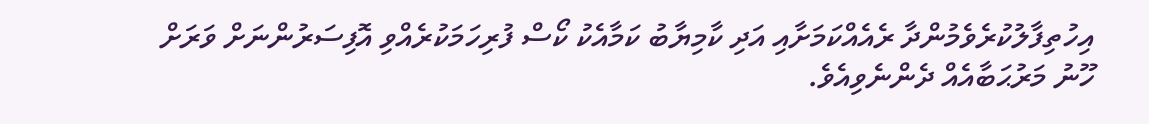އިހުތިފާލުކުރެވެމުންދާ ރެއެއްކަމަށާއި އަދި ކާމިޔާބު ކަމާއެކު ކޯސް ފުރިހަމަކުރެއްވި އޮފިސަރުންނަށް ވަރަށް ހޫނު މަރުޙަބާއެއް ދެންނެވިއެވެ.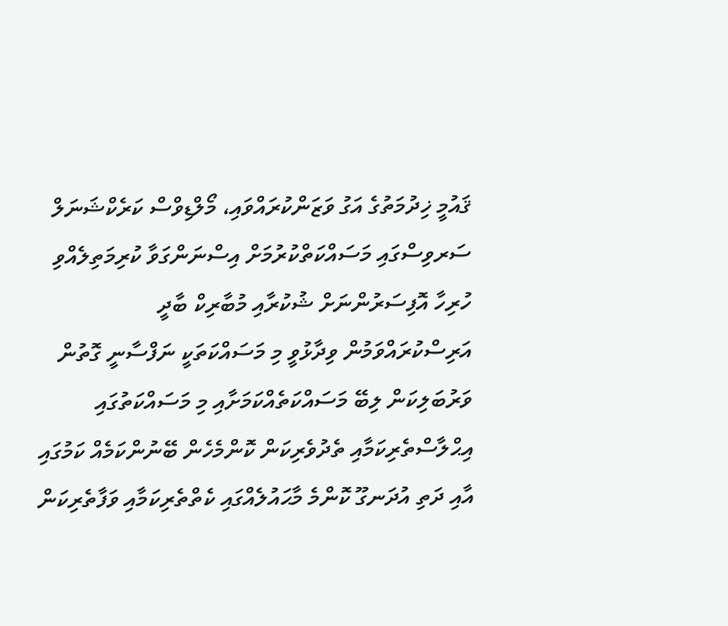ޤައުމީ ޚިދުމަތުގެ އަގު ވަޒަންކުރައްވައި، މޯލްޑިވްސް ކަރެކްޝަނަލް ސަރވިސްގައި މަސައްކަތްކުރުމަށް އިސްނަންގަވާ ކުރިމަތިލެއްވި ހުރިހާ އޮފިސަރުންނަށް ޝުކުރާއި މުބާރިކް ބާދީ އަރިސްކުރައްވަމުން ވިދާޅުވީ މި މަސައްކަތަކީ ނަފްސާނީ ގޮތުން ވަރުބަލިކަން ލިބޭ މަސައްކަތެއްކަމަށާއި މި މަސައްކަތުގައި އިޙްލާސްތެރިކަމާއި ތެދުވެރިކަން ކޮންމެހެން ބޭނުންކަމެއް ކަމުގައި އާއި ދަތި އުދަނގޫ ކޮންމެ މާޙައުލެއްގައި ކެތްތެރިކަމާއި ވަފާތެރިކަން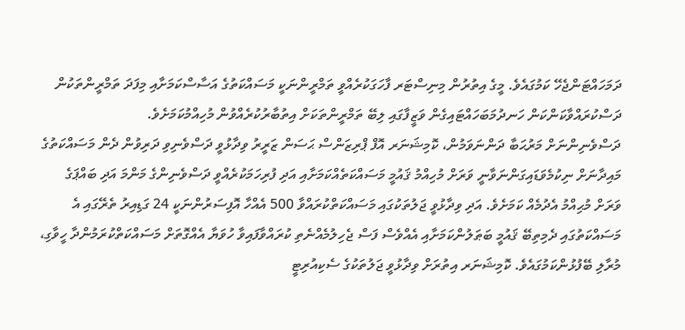ދަމަހައްޓަންޖެހޭ ކަމުގައެވެ. މީގެ އިތުރުން މިނިސްޓަރ ފާހަގަކުރެއްވީ ތަމްރީންނަކީ މަސައްކަތުގެ އަސާސްކަމަށާއި މިފަދަ ތަމްރީންތަކުން ދަސްކުރައްވާކަންކަން ހަނދުމަބަހައްޓައިގެން ވަޒީފާގައި ލިބޭ ތަމްރީންތަކަށް އިތުބާރުކުރެއްވުން މުހިއްމުކަމަށެވެ.
ދަސްވެނިންނަށް މަރުޙަބާ ދަންނަވަމުން، ކޮމިޝަނަރ އޮފް ޕްރިޒަންސް ޙަސަން ޒަރީރު ވިދާޅުވީ ދަސްވެނިވި ދަރިވުން ދެން މަސައްކަތުގެ މައިދާނަށް ނިކުމެވަޑައިގަންނަވާނީ ވަރަށް މުހިއްމު ޤައުމީ މަސައްކަތެއްކަމަށާއި އަދި ފުރިހަމަކުރެއްވީ ދަސްވެނިންގެ މަންމަ އަދި ބައްޕަގެ ވަރަށް މުޙިއްމު އެދުމެއް ކަމަށެވެ. އަދި ވިދާޅުވީ ޖަލުތަކުގައި މަސައްކަތްކުރައްވާ 500 އެއްހާ އޮފިސަރުންނަކީ 24 ގަޑިއިރު ތެރޭގައި އެ މަސައްކަތުގައި ދެމިތިބޭ ޤައުމީ ބަޠަލުންކަމަށާއި އެއްވެސް ފަސް ޖެހިލުމެއްނެތި ކުރައްވާފައިވާ ހުވަޔާ އެއްގޮތަށް މަސައްކަތްކުރަމުންދާ ހީވާގި، މުރާލި ބޭފުޅުންކަމުގައެވެ. ކޮމިޝަނަރ އިތުރަށް ވިދާޅުވީ ޖަލުތަކުގެ ސެކިއުރިޓީ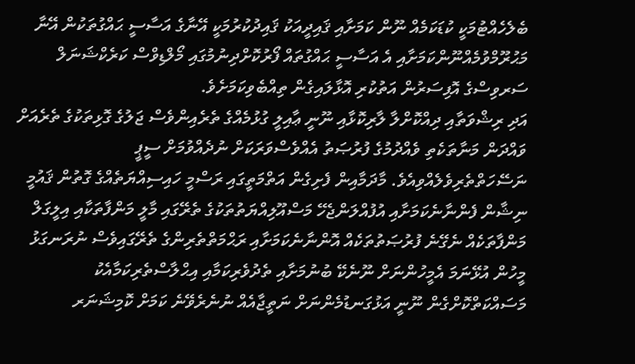ބެލެހެއްޓުމަކީ ކުޑަކަމެއް ނޫން ކަމަށާއި ޤައިދީއަކު ޤައިދުކުރުމަކީ އޭނާގެ އަސާސީ ޙައްގުތަކުން އޭނާ މަޙުރޫމްވުމެއްނޫންކަމަށާއި އެ އަސާސީ ޙައްގުތައް ފޯރުކޮށްދިނުމުގައި މޯލްޑިވްސް ކަރެކްޝަނަލް ސަރވިސްގެ އޮފިސަރުން އަތުކުރި އޮޅާލައިގެން ތިއްބެވިކަމަށެވެ.
އަދި ރިޝްވަތާއި ދިއްކޮށްލާ ލާރިކޮޅާއި ނޫނީ ޢާއިލީ ގުޅުމެއްގެ ތެރެއިންވެސް ޖަލުގެ ގޮޅިތަކުގެ ތެރެއަށް ވައްދަން މަނާތަކެތި ވެއްދުމުގެ ފުރުޞަތު އެއްވެސްވަރަކަށް ނުދެއްވުމަށް ސީޕީ ނަސޭހަތްތެރިވެލެއްވިއެވެ. މާދަމާއިން ފެށިގެން އަތްމަތީގައި ރަސްމީ ހައިސިއްޔަތެއްގެ ގޮތުން ޤައުމީ ނިޝާން ފެންނާނެކަމަށާއި އުފުއްލަންޖެހޭ މަސްއޫލިއްޔަތުތަކުގެ ތެރޭގައި މާލީ މަންފާތަކާއި އިލީގަލް މަންފާތަކެއް ނެގޭނެ ފުރުޞަތުތަކެއް އޮންނާނެކަމަށާއި ރަޙްމަތްތެރިންގެ ތެރޭގައިވެސް ނުރަނގަޅު މީހުން އުޅޭނަމަ އެމީހުންނަށް ނޫނެކޭ ބުނުމަށާއި ތެދުވެރިކަމާއި އިޙްލާސްތެރިކަމާއެކު މަސައްކަތްކޮށްގެން ނޫނީ އަޅުގަނޑުމެންނަށް ނަތީޖާއެއް ނުނެރެވޭނެ ކަމަށް ކޮމިޝަނަރ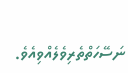ނަސޭހަތްތެރިވެލެއްވިއެވެ.